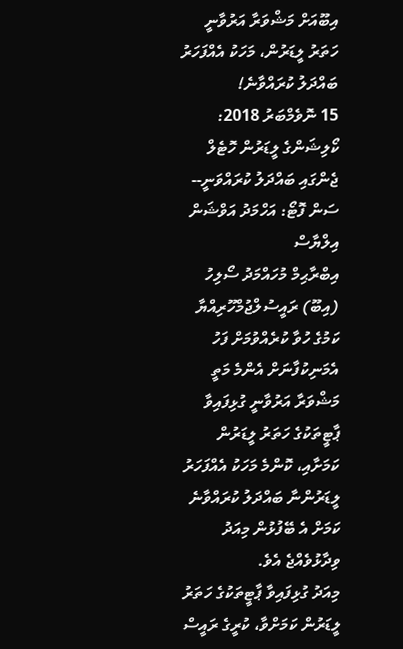އިބޫއަށް މަޝްވަރާ އަރުވާނީ ހަތަރު ލީޑަރުން، މަހަކު އެއްފަހަރު ބައްދަލު ކުރައްވާނެ!
15 ނޮވެމްބަރު 2018: ކޯލިޝަންގެ ލީޑަރުން ހޮޓެލް ޖެންގައި ބައްދަލު ކުރައްވަނީ-- ސަން ފޮޓޯ: އަހްމަދު އަވްޝަން އިލްޔާސް
އިބްރާޙިމް މުހައްމަދު ސޯލިހު (އިބޫ) ރައީސުލްޖުމްހޫރިއްޔާ ކަމުގެ ހުވާ ކުރެއްވުމަށް ފަހު އެމަނިކުފާނަށް އެންމެ މަތީ މަޝްވަރާ އަރުވާނީ ގުޅިފައިވާ ޕާޓީތަކުގެ ހަތަރު ލީޑަރުން ކަމަށާއި، ކޮންމެ މަހަކު އެއްފަހަރު ލީޑަރުންނާ ބައްދަލު ކުރައްވާނެ ކަމަށް އެ ބޭފުޅުން މިއަދު ވިދާޅުވެއްޖެ އެވެ.
މިއަދު ގުޅިފައިވާ ޕާޓީތަކުގެ ހަތަރު ލީޑަރުން ކަމަށްވާ، ކުރީގެ ރައީސް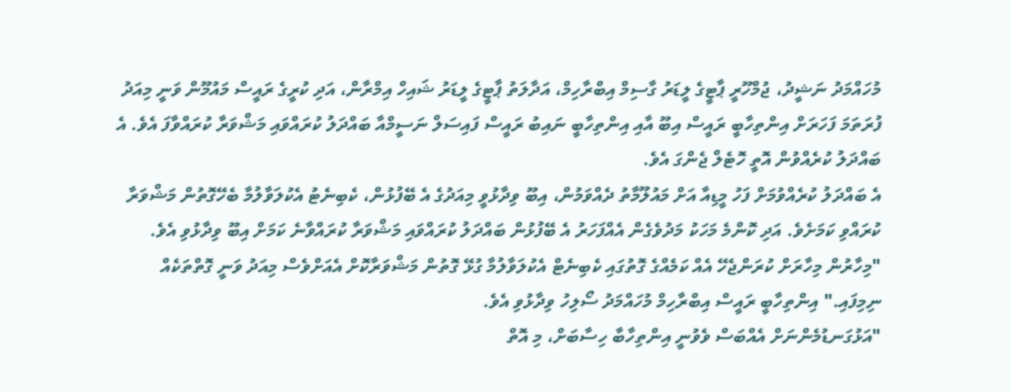މުހައްމަދު ނަޝީދު، ޖުމްހޫރީ ޕާޓީގެ ލީޑަރު ގާސިމް އިބްރާހިމް، އަދާލަތު ޕާޓީގެ ލީޑަރު ޝައިހް އިމްރާން، އަދި ކުރީގެ ރައީސް މައުމޫން ވަނީ މިއަދު ފުރަތަމަ ފަހަރަށް އިންތިހާބީ ރައީސް އިބޫ އާއި އިންތިހާބީ ނައިބު ރައީސް ފައިސަލް ނަސީމްއާ ބައްދަލު ކުރައްވައި މަޝްވަރާ ކުރައްވާފަ އެވެ. އެ ބައްދަލު ކުރެއްވުން އޮތީ ހޮޓެލް ޖެންގަ އެވެ.
އެ ބައްދަލު ކުރެއްވުމަށް ފަހު މީޑިއާ އަށް މައުލޫމާތު ދެއްވަމުން، އިބޫ ވިދާޅުވީ މިއަދުގެ އެ ބޭފުޅުން، ކެބިނެޓު އެކުލަވާލުމާ ބެހޭގޮތުން މަޝްވަރާ ކުރައްވި ކަމަށެވެ. އަދި ކޮންމެ މަހަކު މަދުވެގެން އެއްފަހަރު އެ ބޭފުޅުން ބައްދަލު ކުރައްވައި މަޝްވަރާ ކުރައްވާނެ ކަމަށް އިބޫ ވިދާޅުވި އެވެ.
"މިހާރުން މިހާރަށް ކުރަންޖެހޭ އެއް ކަމެއްގެ ގޮތުގައި ކެބިނެޓް އެކުލަވާލުމާ ގުޅޭ ގޮތުން މަޝްވަރާކޮށް އެއަށްވެސް މިއަދު ވަނީ ގޮތްތަކެއް ނިމިފައި." އިންތިހާބީ ރައީސް އިބްރާހިމް މުހައްމަދު ސޯލިހު ވިދާޅުވި އެވެ.
"އަޅުގަނޑުމެންނަށް އެއްބަސް ވެވުނީ އިންތިހާބާ ހިސާބަށް، މި އޮތް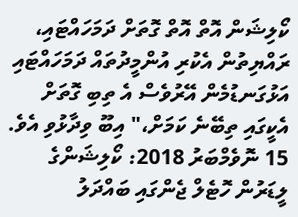ކޯލިޝަން އޮތް އޮތް ގޮތަށް ދަމަހައްޓައި، ރައްޔިތުން އެކުރި އުންމީދުތައް ދަމަހައްޓައި އަޅުގަނޑުމެން އޭރުވެސް އެ ތިބި ގޮތަށް އެކީގައި ތިބޭނެ ކަމަށް،" އިބޫ ވިދާޅުވި އެވެ.
15 ނޮވެމްބަރު 2018: ކޯލިޝަންގެ ލީޑަރުން ހޮޓެލް ޖެންގައި ބައްދަލު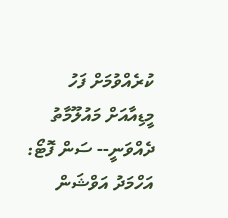ކުރެއްވުމަށް ފަހު މީޑިއާއަށް މައުލޫމާތު ދެއްވަނީ-- ސަން ފޮޓޯ: އަހްމަދު އަވްޝަން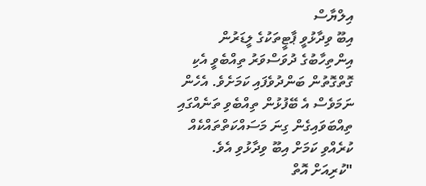އިލްޔާސް
އިބޫ ވިދާޅުވީ ޕާޓީތަކުގެ ލީޑަރުން އިންތިހާބުގެ ދުވަސްވަރު ތިއްބެވީ އެކި ގޮތްގޮތުން ބަންދުވެފައި ކަމަށެވެ. އެހެން ނަމަވެސް އެ ބޭފުޅުން ތިއްބެވި ތަނެއްގައި ތިއްބަވައިގެން ގިނަ މަސައްކަތްތައްކެއް ކުރެއްވި ކަމަށް އިބޫ ވިދާޅުވި އެވެ.
"ކުރިއަށް އޮތް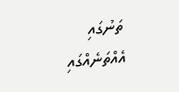ތަނުގައި އެއްތަނެއްގައި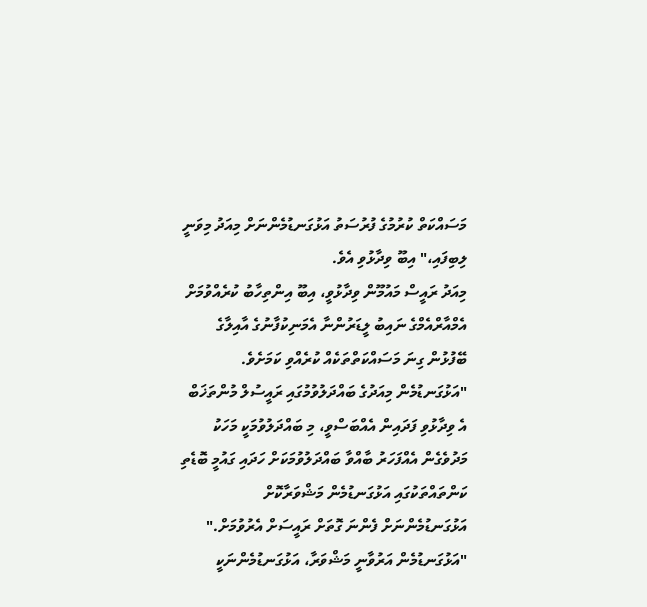މަސައްކަތް ކުރުމުގެ ފުރުސަތު އަޅުގަނޑުމެންނަށް މިއަދު މިވަނީ ލިބިފައި،" އިބޫ ވިދާޅުވި އެވެ.
މިއަދު ރައީސް މައުމޫން ވިދާޅުވީ، އިބޫ އިންތިހާބު ކުރެއްވުމަށް އެމްއާރްއެމްގެ ނައިބު ލީޑަރުންނާ އެމަނިކުފާނުގެ އާއިލާގެ ބޭފުޅުން ގިނަ މަސައްކަތްތަކެއް ކުރެއްވި ކަމަށެވެ.
"އަޅުގަނޑުމެން މިއަދުގެ ބައްދަލުވުމުގައި ރައީސުލް މުންތަޚަބް އެ ވިދާޅުވި ފަދައިން އެއްބަސްވީ، މި ބައްދަލުވުމަކީ މަހަކު މަދުވެގެން އެއްފަހަރު ބާއްވާ ބައްދަލުވުމަކަށް ހަދައި ގައުމީ ބޮޑެތި ކަންތައްތަކުގައި އަޅުގަނޑުމެން މަޝްވަރާކޮށް އަޅުގަނޑުމެންނަށް ފެންނަ ގޮތަށް ރައީސަށް އެރުވުމަށް."
"އަޅުގަނޑުމެން އަރުވާނީ މަޝްވަރާ، އަޅުގަނޑުމެންނަކީ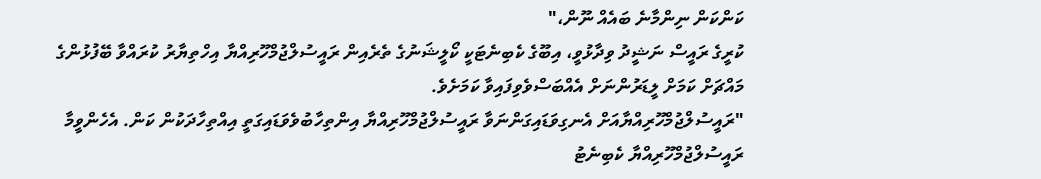ކަންކަން ނިންމާނެ ބައެއް ނޫން،"
ކުރީގެ ރައީސް ނަޝީދު ވިދާޅުވީ، އިބޫގެ ކެބިނެޓަކީ ކޯލީޝަނުގެ ތެރެއިން ރައީސުލްޖުމްހޫރިއްޔާ އިހްތިޔާރު ކުރައްވާ ބޭފުޅުންގެ މައްޗަށް ކަމަށް ލީޑަރުންނަށް އެއްބަސްވެވިފައިވާ ކަމަށެވެ.
"ރައީސުލްޖުމްހޫރިއްޔާއަށް އެނގިވަޑައިގަންނަވާ ރައީސުލްޖުމްހޫރިއްޔާ އިންތިހާބުވެވަޑައިގަތީ އިއްތިހާދަކުން ކަން. އެހެންވީމާ ރައީސުލްޖުމްހޫރިއްޔާ ކެބިނެޓު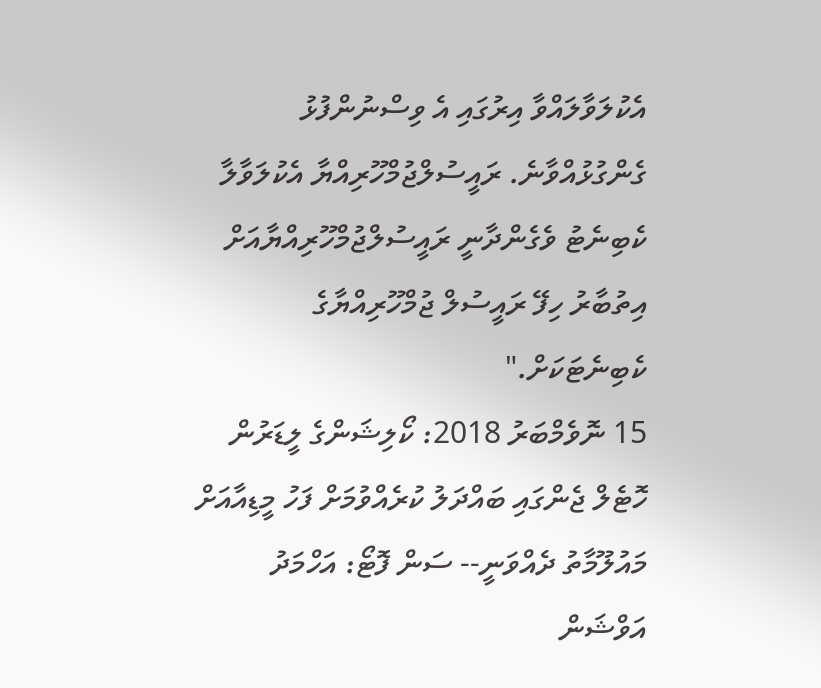އެކުލަވާލައްވާ އިރުގައި އެ ވިސްނުންފުޅު ގެންގުޅުއްވާނެ. ރައީސުލްޖުމްހޫރިއްޔާ އެކުލަވާލާ ކެބިނެޓު ވެގެންދާނީ ރައީސުލްޖުމްހޫރިއްޔާއަށް އިތުބާރު ހިފޭ ރައީސުލް ޖުމްހޫރިއްޔާގެ ކެބިނެޓަކަށް."
15 ނޮވެމްބަރު 2018: ކޯލިޝަންގެ ލީޑަރުން ހޮޓެލް ޖެންގައި ބައްދަލު ކުރެއްވުމަށް ފަހު މީޑިއާއަށް މައުލޫމާތު ދެއްވަނީ-- ސަން ފޮޓޯ: އަހްމަދު އަވްޝަން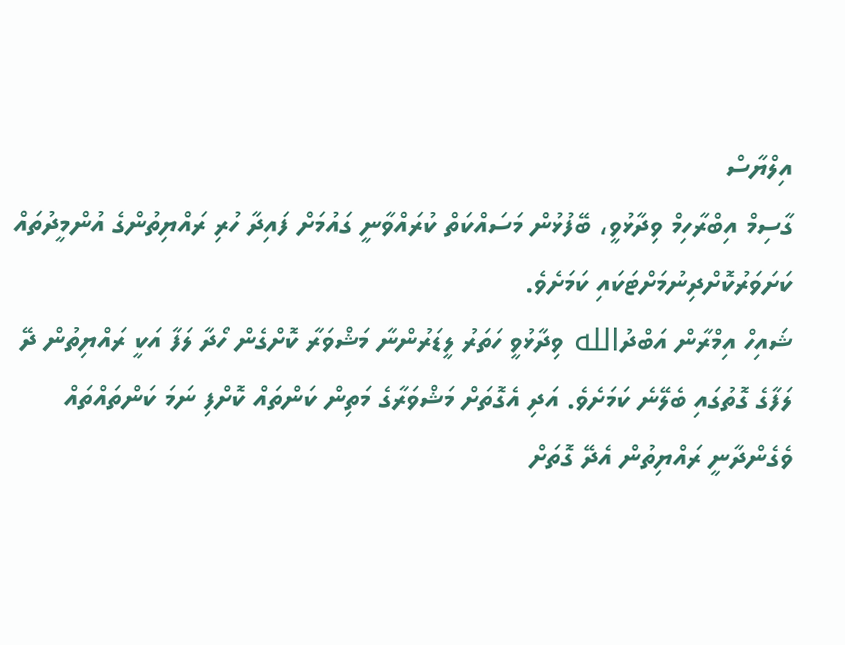އިލްޔާސް
ގާސިމް އިބްރާހިމް ވިދާޅުވީ، ބޭފުޅުން މަސައްކަތް ކުރައްވާނީ ގައުމަށް ފައިދާ ހުރި ރައްޔިތުންގެ އުންމީދުތައް ކަށަވަރުކޮށްދިނުމަށްޓަކައި ކަމަށެވެ.
ޝައިހް އިމްރާން އަބްދުالله ވިދާޅުވީ ހަތަރު ލީޑަރުންނާ މަޝްވަރާ ކޮށްގެން ހޯދާ ލަފާ އަކީ ރައްޔިތުން ދޭ ލަފާގެ ގޮތުގައި ބެލޭނެ ކަމަށެވެ. އަދި އެގޮތަށް މަޝްވަރާގެ މަތިން ކަންތައް ކޮށްފި ނަމަ ކަންތައްތައް ވެގެންދާނީ ރައްޔިތުން އެދޭ ގޮތަށް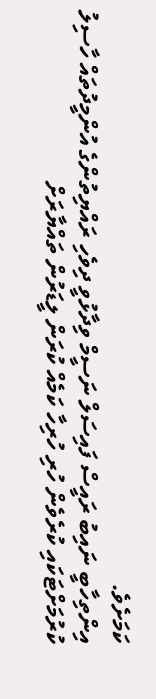ކަމަށެވެ.
އިންތިހާބީ ނައިބު ރައީސް ފައިސަލް ނަސީމް ވިދާޅުވީ ދިވެހި ރައްޔިތުންގެ އުންމީދުތައް ހާސިލު ކުރުމަށްޓަކައި ކުރެވެން ހުރި ހުރިހާ ކަމެއް ކުރަން ލީޑަރުން ތައްޔާރަށް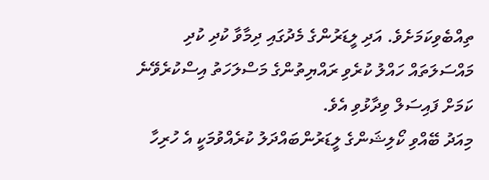ތިއްބެވިކަމަށެވެ. އަދި ލީޑަރުންގެ މެދުގައި ދިމާވާ ކުދި ކުދި މައްސަލަތައް ހައްލު ކުރެވި ރައްޔިތުންގެ މަސްލަހަތު އިސްކުރެވޭނެ ކަމަށް ފައިސަލް ވިދާޅުވި އެވެ.
މިއަދު ބޭއްވި ކޯލިޝަންގެ ލީޑަރުންބައްދަލު ކުރެއްވުމަކީ އެ ހުރިހާ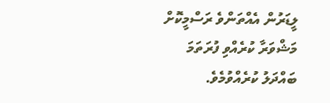ލީޑަރުން އެއްތަންވެ ރަސްމީކޮށް މަޝްވަރާ ކުރެއްވި ފުރަތަމަ ބައްދަލު ކުރެއްވުމެވެ.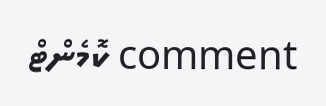comment ކޮމެންޓް